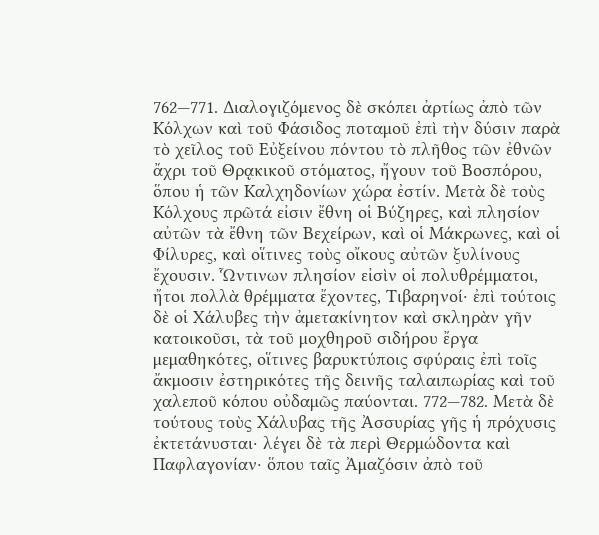762—771. Διαλογιζόμενος δὲ σκόπει ἀρτίως ἀπὸ τῶν Κόλχων καὶ τοῦ Φάσιδος ποταμοῦ ἐπὶ τὴν δύσιν παρὰ τὸ χεῖλος τοῦ Εὐξείνου πόντου τὸ πλῆθος τῶν ἐθνῶν ἄχρι τοῦ Θρᾳκικοῦ στόματος, ἤγουν τοῦ Βοσπόρου, ὅπου ἡ τῶν Καλχηδονίων χώρα ἐστίν. Μετὰ δὲ τοὺς Κόλχους πρῶτά εἰσιν ἔθνη οἱ Βύζηρες, καὶ πλησίον αὐτῶν τὰ ἔθνη τῶν Βεχείρων, καὶ οἱ Μάκρωνες, καὶ οἱ Φίλυρες, καὶ οἵτινες τοὺς οἴκους αὐτῶν ξυλίνους ἔχουσιν. Ὧντινων πλησίον εἰσὶν οἱ πολυθρέμματοι, ἤτοι πολλὰ θρέμματα ἔχοντες, Τιβαρηνοί· ἐπὶ τούτοις δὲ οἱ Χάλυβες τὴν ἀμετακίνητον καὶ σκληρὰν γῆν κατοικοῦσι, τὰ τοῦ μοχθηροῦ σιδήρου ἔργα μεμαθηκότες, οἵτινες βαρυκτύποις σφύραις ἐπὶ τοῖς ἄκμοσιν ἐστηρικότες τῆς δεινῆς ταλαιπωρίας καὶ τοῦ χαλεποῦ κόπου οὐδαμῶς παύονται. 772—782. Μετὰ δὲ τούτους τοὺς Χάλυβας τῆς Ἀσσυρίας γῆς ἡ πρόχυσις ἐκτετάνυσται· λέγει δὲ τὰ περὶ Θερμώδοντα καὶ Παφλαγονίαν· ὅπου ταῖς Ἀμαζόσιν ἀπὸ τοῦ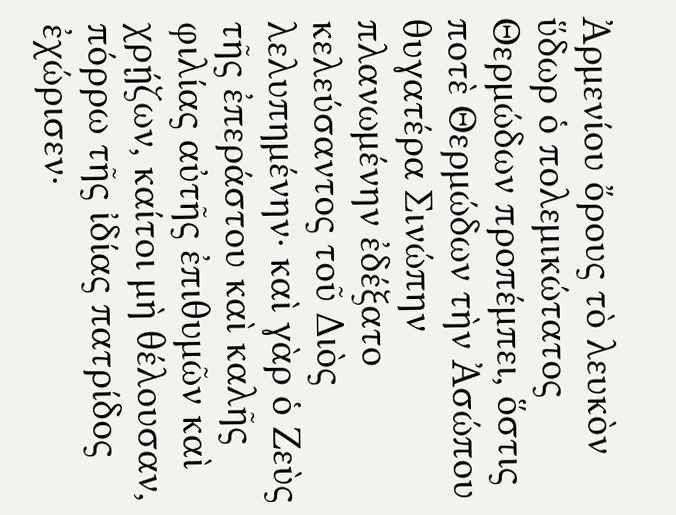Ἀρμενίου ὄρους τὸ λευκὸν ὕδωρ ὁ πολεμικώτατος Θερμώδων προπέμπει, ὅστις ποτὲ Θερμώδων τὴν Ἀσώπου θυγατέρα Σινώπην πλανωμένην ἐδέξατο κελεύσαντος τοῦ Διὸς λελυπημένην· καὶ γὰρ ὁ Ζεὺς τῆς ἐπεράστου καὶ καλῆς φιλίας αὐτῆς ἐπιθυμῶν καὶ χρῄζων, καίτοι μὴ θέλουσαν, πόρρω τῆς ἰδίας πατρίδος ἐχώρισεν·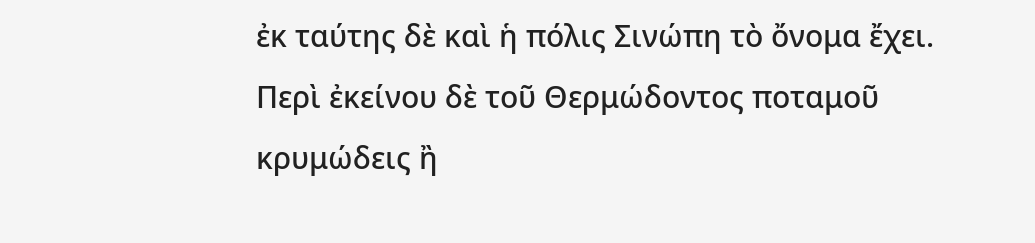ἐκ ταύτης δὲ καὶ ἡ πόλις Σινώπη τὸ ὄνομα ἔχει. Περὶ ἐκείνου δὲ τοῦ Θερμώδοντος ποταμοῦ κρυμώδεις ἢ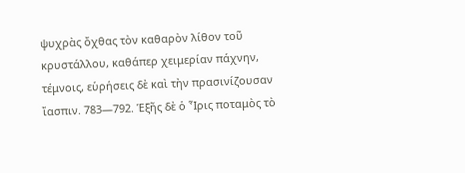ψυχρὰς ὄχθας τὸν καθαρὸν λίθον τοῦ κρυστάλλου, καθάπερ χειμερίαν πάχνην, τέμνοις, εὑρήσεις δὲ καὶ τὴν πρασινίζουσαν ἴασπιν. 783—792. Ἑξῆς δὲ ὁ Ἶρις ποταμὸς τὸ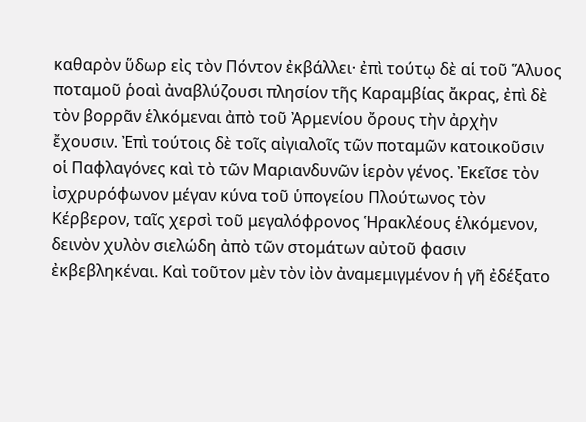καθαρὸν ὕδωρ εἰς τὸν Πόντον ἐκβάλλει· ἐπὶ τούτῳ δὲ αἱ τοῦ Ἅλυος ποταμοῦ ῥοαὶ ἀναβλύζουσι πλησίον τῆς Καραμβίας ἄκρας, ἐπὶ δὲ τὸν βορρᾶν ἑλκόμεναι ἀπὸ τοῦ Ἀρμενίου ὄρους τὴν ἀρχὴν ἔχουσιν. Ἐπὶ τούτοις δὲ τοῖς αἰγιαλοῖς τῶν ποταμῶν κατοικοῦσιν οἱ Παφλαγόνες καὶ τὸ τῶν Μαριανδυνῶν ἱερὸν γένος. Ἐκεῖσε τὸν ἰσχρυρόφωνον μέγαν κύνα τοῦ ὑπογείου Πλούτωνος τὸν Κέρβερον, ταῖς χερσὶ τοῦ μεγαλόφρονος Ἡρακλέους ἑλκόμενον, δεινὸν χυλὸν σιελώδη ἀπὸ τῶν στομάτων αὐτοῦ φασιν ἐκβεβληκέναι. Καὶ τοῦτον μὲν τὸν ἰὸν ἀναμεμιγμένον ἡ γῆ ἐδέξατο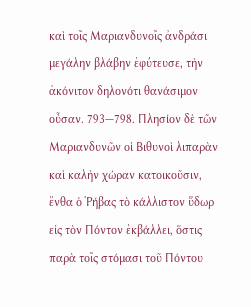καὶ τοῖς Μαριανδυνοῖς ἀνδράσι μεγάλην βλάβην ἐφύτευσε, τὴν ἀκόνιτον δηλονότι θανάσιμον οὖσαν. 793—798. Πλησίον δὲ τῶν Μαριανδυνῶν οἱ Βιθυνοὶ λιπαρὰν καὶ καλὴν χώραν κατοικοῦσιν, ἔνθα ὁ Ῥήβας τὸ κάλλιστον ὕδωρ εἰς τὸν Πόντον ἐκβάλλει, ὅστις παρὰ τοῖς στόμασι τοῦ Πόντου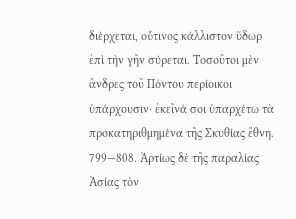διέρχεται, οὗτινος κάλλιστον ὕδωρ ἐπὶ τὴν γῆν σύρεται. Τοσοῦτοι μὲν ἄνδρες τοῦ Πόντου περίοικοι ὑπάρχουσιν· ἐκεῖνά σοι ὑπαρχέτω τὰ προκατηριθμημένα τῆς Σκυθίας ἔθνη. 799—808. Ἀρτίως δὲ τῆς παραλίας Ἀσίας τὸν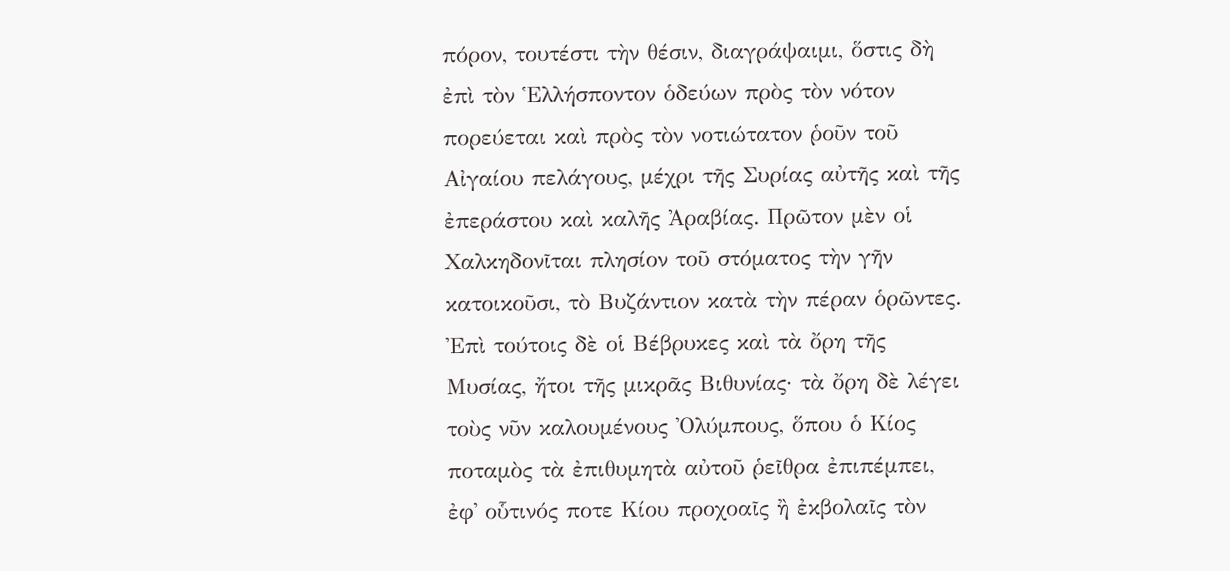πόρον, τουτέστι τὴν θέσιν, διαγράψαιμι, ὅστις δὴ ἐπὶ τὸν Ἑλλήσποντον ὁδεύων πρὸς τὸν νότον πορεύεται καὶ πρὸς τὸν νοτιώτατον ῥοῦν τοῦ Αἰγαίου πελάγους, μέχρι τῆς Συρίας αὐτῆς καὶ τῆς ἐπεράστου καὶ καλῆς Ἀραβίας. Πρῶτον μὲν οἱ Χαλκηδονῖται πλησίον τοῦ στόματος τὴν γῆν κατοικοῦσι, τὸ Βυζάντιον κατὰ τὴν πέραν ὁρῶντες. Ἐπὶ τούτοις δὲ οἱ Βέβρυκες καὶ τὰ ὄρη τῆς Μυσίας, ἤτοι τῆς μικρᾶς Βιθυνίας· τὰ ὄρη δὲ λέγει τοὺς νῦν καλουμένους Ὀλύμπους, ὅπου ὁ Κίος ποταμὸς τὰ ἐπιθυμητὰ αὐτοῦ ῥεῖθρα ἐπιπέμπει, ἐφ᾿ οὗτινός ποτε Κίου προχοαῖς ἢ ἐκβολαῖς τὸν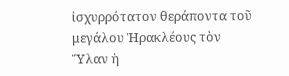ἰσχυρρότατον θεράποντα τοῦ μεγάλου Ἡρακλέους τὸν Ὕλαν ἡ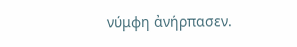νύμφη ἀνήρπασεν.